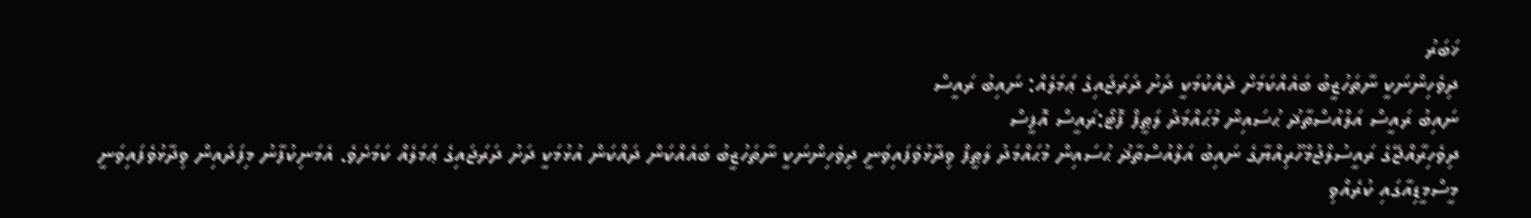ޚަބަރު
ދިވެހިންނަކީ ނާތަހުޒީބު ބައެއްކަމަށް ދެއްކުމަކީ ދަށު ދަރަޖައިގެ ޢަމަލެއް: ނައިބު ރައީސް
ނައިބު ރައީސް އަލްއުސްތާޛު ޙުސައިން މުޙައްމަދު ލަޠީފް ފޮޓޯ:ރައީސް އޮފީސް
ދިވެހިރާއްޖޭގެ ރައީސުލްޖުމްހޫރިއްޔާގެ ނައިބު އަލްއުސްތާޛު ޙުސައިން މުޙައްމަދު ލަޠީފް ވިދާޅުވެފައިވަނީ ދިވެހިންނަކީ ނާތަހުޒީބު ބައެއްކަން ދައްކަން އުޅުމަކީ ދަށު ދަރަޖައިގެ ޢަމަލެއް ކަމަށެވެ. އެމަނިކުފާނު މިފަދައިން ވިދާޅުވެފައިވަނީ މީސްމީޑިއާގައި ކުރެއްވި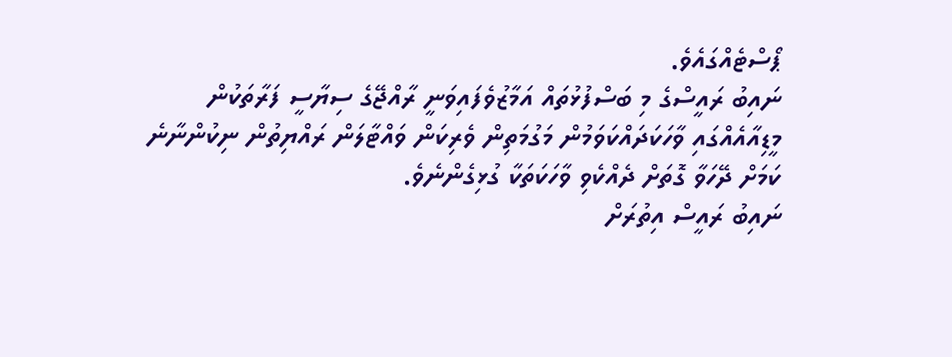ޕޯސްޓެއްގައެވެ.
ނައިބު ރައީސްގެ މި ބަސްފުޅުތައް އަމާޒުވެފައިވަނީ ރާއްޖޭގެ ސިޔާސީ ފަރާތަކުން މީޑިއާއެއްގައި ވާހަކަދައްކަވަމުން މަގުމަތިން ވެރިކަން ވައްޓާލަން ރައްޔިތުން ނިކުންނާނެ ކަމަށް ދޭހަވާ ގޮތަށް ދެއްކެވި ވާހަކަތަކާ ގުޅިގެންނެވެ.
ނައިބު ރައީސް އިތުރަށް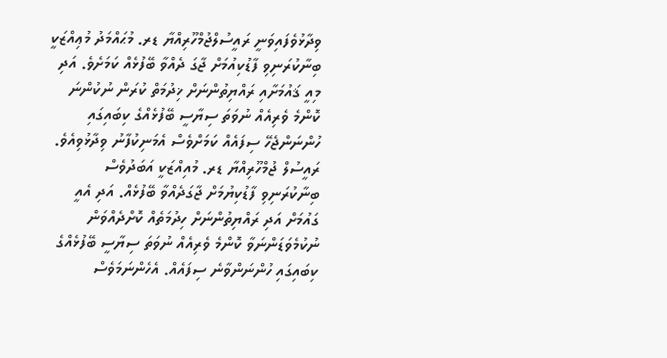ވިދާޅުވެފައިވަނީ ރައީސުލްޖުމްހޫރިއްޔާ ޑރ. މުޙައްމަދު މުޢިއްޒަކީ ބިނާކުރަނިވި ފާޑުކިއުމަށް ޖާގަ ދެއްވާ ބޭފުޅެއް ކަމަށެވެ. އަދި މިއީ ޤައުމަށާއި ރައްޔިތުންނަށް ޚިދުމަތް ކުރަން ނުކުންނަ ކޮންމެ ވެރިއެއް ނުވަތަ ސިޔާސީ ބޭފުޅެއްގެ ކިބައިގައި ހުންނަންޖެހޭ ސިފައެއް ކަމަށްވެސް އެމަނިކުފާނު ވިދާޅުވިއެވެ.
ރައީސުލް ޖުމްހޫރިއްޔާ ޑރ. މުއިއްޒަކީ އަބަދުވެސް ބިނާކުރަނިވި ފާޑުކިޔުމަށް ޖާގަދެއްވާ ބޭފުޅެއް. އަދި އެއީ ގައުމަށް އަދި ރައްޔިތުންނަށް ހިދުމަތެއް ކޮށްދެއްވަން ނުކުމެވަޑަންނަވާ ކޮންމެ ވެރިއެއް ނުވަތަ ސިޔާސީ ބޭފުޅެއްގެ ކިބައިގައި ހުންނަންވާނެ ސިފައެއް. އެހެންނަމަވެސް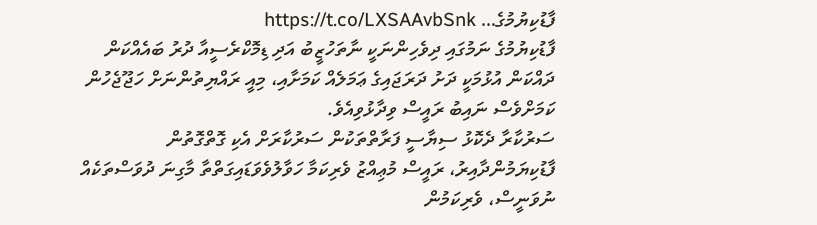ފާޑުކިޔުމުގެ… https://t.co/LXSAAvbSnk
ފާޑުކިޔުމުގެ ނަމުގައި ދިވެހިންނަކީ ނާތަހުޒީބު އަދި ޑިމޮކްރެސީއާ ދުރު ބައެއްކަން ދައްކަން އުޅުމަކީ ދަށު ދަރަޖައިގެ ޢަމަލެއް ކަމަށާއި، މިއީ ރައްޔިތުންނަށް ހަޖޫޖެހުން ކަމަށްވެސް ނައިބު ރައީސް ވިދާޅުވިއެވެ.
ސަރުކާރާ ދެކޮޅު ސިޔާސީ ފަރާތްތަކުން ސަރުކާރަށް އެކި ގޮތްގޮތުން ފާޑުކިޔަމުންދާއިރު، ރައީސް މުޢިއްޒު ވެރިކަމާ ހަވާލުވެވަޑައިގަތްތާ މާގިނަ ދުވަސްތަކެއް ނުވަނީސް، ވެރިކަމުން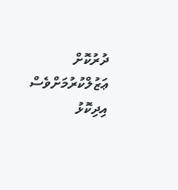ދުރުކޮށް ޢަޒުލްކުރުމަށްވެސް އިދިކޮޅު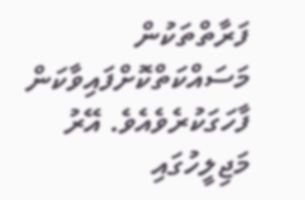ފަރާތްތަކުން މަސައްކަތްކޮށްފައިވާކަން ފާހަގަކުރެވެއެވެ. އޭރު މަޖިލީހުގައި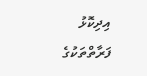އިދިކޮޅު ފަރާތްތަކުގެ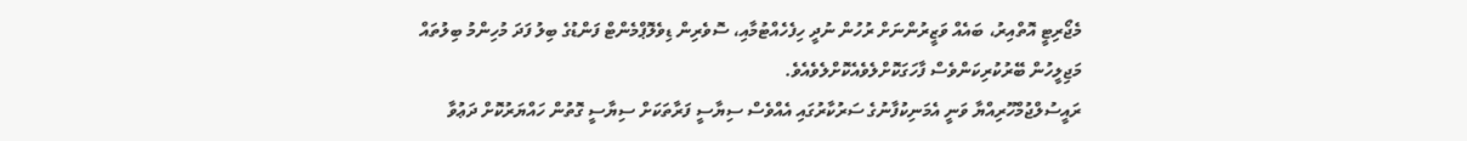މެޖޯރިޓީ އޮތްއިރު، ބައެއް ވަޒީރުންނަށް ރުހުން ނުދީ ހިފެހެއްޓުމާއި، ސޮވެރިން ޑިވެލޮޕްމެންޓް ފަންޑުގެ ބިލު ފަދަ މުހިންމު ބިލުތައް މަޖިލީހުން ބޭރުކުރިކަންވެސް ފާހަގަކޮށްލެވެއެކޮށްލެވެއެވެ.
ރައީސުލްޖުމްހޫރިއްޔާ ވަނީ އެމަނިކުފާނުގެ ސަރުކާރުގައި އެއްވެސް ސިޔާސީ ފަރާތަކަށް ސިޔާސީ ގޮތުން ހައްޔަރުކޮށް ދަޢުވާ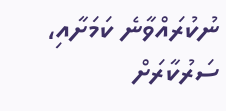ނުކުރައްވާނެ ކަމަށާއި، ސަރުކާރަށް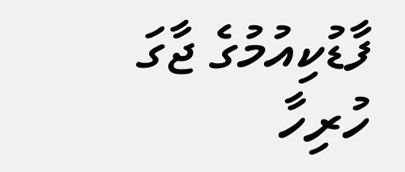ފާޑުކިއުމުގެ ޖާގަ ހުރިހާ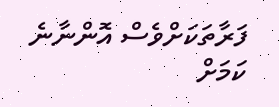ފަރާތަކަށްވެސް އޮންނާނެ ކަމަށް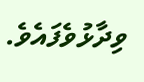ވިދާޅުވެފައެވެ.